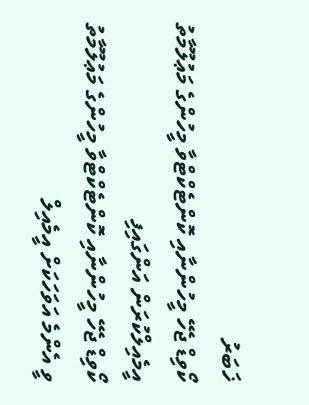ޚަބަރު
ކޯވިޑް ޖެހޭ މީހުންނާއި ކޮންޓެކްޓްވާ މީހުންގެ މަޢުލޫމާތު އީމެއިލްކުރަން އަންގައިފި
ކޯވިޑް ޖެހޭ މީހުންނާއި ކޮންޓެކްޓްވާ މީހުންގެ މަޢުލޫމާތު ވީ އެންމެ އަވަހަކަށް އީމެއިލް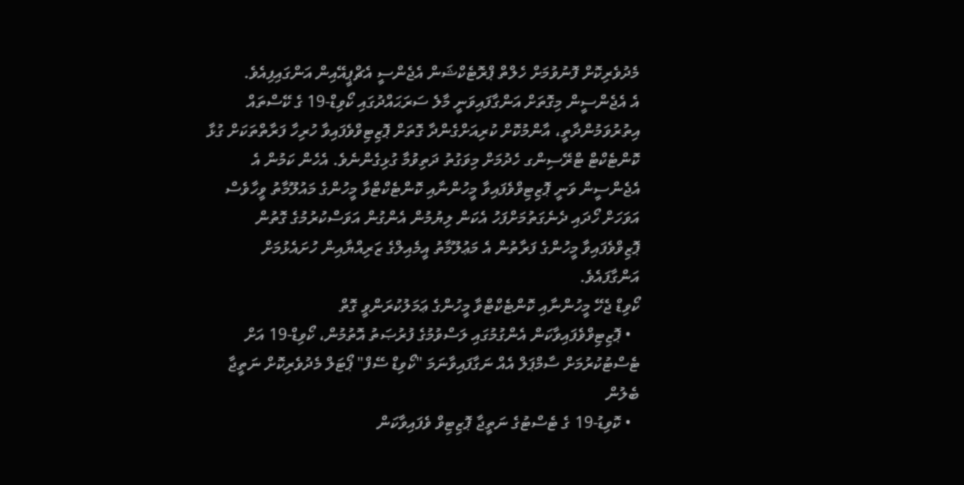މެދުވެރިކޮށް ފޮނުވުމަށް ހެލްތް ޕްރޮޓެކްޝަން އެޖެންސީ އެޗްޕީއޭއިން އަންގައިފިއެވެ.
އެ އެޖެންސީން މިގޮތަށް އަންގާފައިވަނީ މާލެ ސަރަޙައްދުގައި ކޯވިޑް-19 ގެ ކޭސްތައް އިތުރުވަމުންދާތީ، އާންމުކޮށް ކުރިއަށްގެންދާ ގޮތަށް ޕޮޒިޓިވްވެފައިވާ ހުރިހާ ފަރާތްތަކަށް ގުޅާ ކޮންޓެކްޓް ޓްރޭސިންގ ހެދުމަށް މިވަގުތު ދަތިވުމާ ގުޅިގެންނެވެ. އެހެން ކަމުން އެ އެޖެންސީން ވަނީ ޕޮޒިޓިވްވެފައިވާ މީހުންނާއި ކޮންޓެކްޓްވާ މީހުންގެ މައުލޫމާތު ވީހާވެސް އަވަހަށް ހޯދައި ދެނެގަތުމަށްފަހު އެކަން ލިޔުމުން އެންގުން އަވަސްކުރުމުގެ ގޮތުން ޕޮޒިވްވެފައިވާ މީހުންގެ ފަރާތުން އެ މަޢުލޫމާތު އީމެއިލްގެ ޒަރިއްޔާއިން ހުށައެޅުމަށް އަންގާފައެވެ.
ކޯވިޑް ޖެހޭ މީހުންނާއި ކޮންޓެކްޓްވާ މީހުންގެ ޢަމަލުކުރަންވީ ގޮތް
  • ޕޮޒިޓިވްވެފައިވާކަން އެންގުމުގައި ލަސްވުމުގެ ފުރުޞަތު އޮތުމުން، ކޯވިޑް-19 އަށް ޓެސްޓުކުރުމަށް ސާމްޕަލް އެއް ނަގާފައިވާނަމަ "ކޯވިޑް ސޭފް" ޕޯޓަލް މެދުވެރިކޮށް ނަތީޖާ ބެލުން
  • ކޮވިޑު-19 ގެ ޓެސްޓުގެ ނަތީޖާ ޕޮޒިޓިވް ވެފައިވާކަން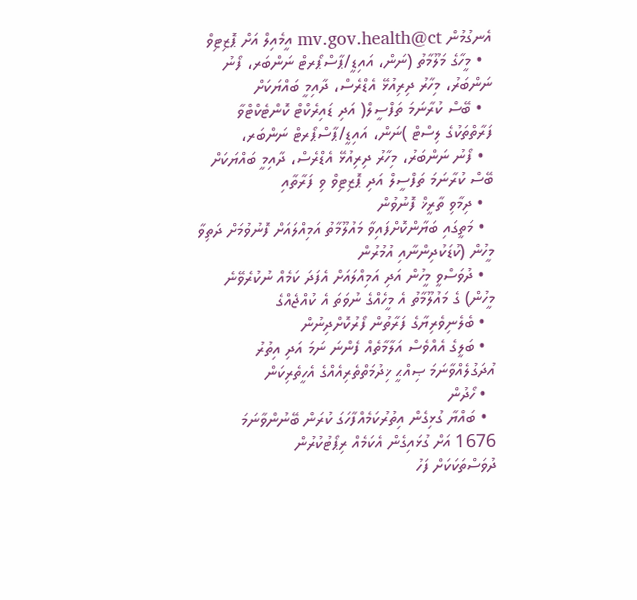އެނގުމުން mv.gov.health@ct އީމެއިލް އަށް ޕޮޒިޓިވް
  • މީހާގެ މަލޫމާތު (ނަން، އައިޑީ/ޕާސްޕޯރޓް ނަންބަރ، ފޯނު ނަންބަރު، މިހާރު ދިރިއުޅޭ އެޑްރެސް، ދާއިމީ ބައްޔަކަށް
  • ބޭސް ކުރާނަމަ ތަފްސީލް( އަދި ޑައިރެކްޓް ކޮންޓެކްޓްވާ ފަރާތްތަކުގެ ލިސްޓް )ނަން، އައިޑީ/ޕާސްޕޯރޓް ނަންބަރ،
  • ފޯނު ނަންބަރު، މިހާރު ދިރިއުޅޭ އެޑްރެސް، ދާއިމީ ބައްޔަކަށް ބޭސް ކުރާނަމަ ތަފްސީލް އަދި ޕޮޒިޓިވް ވި ފަރާތާއި
  • ދިމާވި ތާރީޚް ފޮނުވުން
  • މަތީގައި ބަޔާންކޮށްފައިވާ މައުލޫމާތު އަމިއްލައަށް ފޮނުވުމަށް ދަތިވާ މީހުން (ކުޑަކުދިންނާއި އުމުރުން
  • ދުވަސްވީ މީހުން އަދި އަމިއްލައަށް އެފަދަ ކަމެއް ނުކުރެވޭނެ މީހުން) ގެ މައުލޫމާތު އެ މީހެއްގެ ނުވަތަ އެ ކުއްޖެއްގެ
  • ބެލެނިވެރިޔާގެ ފަރާތުން ފޯރުކޮށްދިނުން
  • ބަލީގެ އެއްވެސް އަލާމާތެއް ފެންނަ ނަމަ އަދި އިތުރު އުދަގުލެއްވާނަމަ ޞިއްޙީ ޚިދުމަތްތެރިއެއްގެ އެހީތެރިކަން
  • ހޯދުން
  • ބައްޔާ ގުޅިގެން އިތުރުކަމެއްފާހަގަ ކުރަން ބޭނުންވާނަމަ 1676 އަށް ގުޅައިގެން އެކަމެއް ރިޕޯޓުކުރުން
ދުވަސްތަކަކަށް ފަހު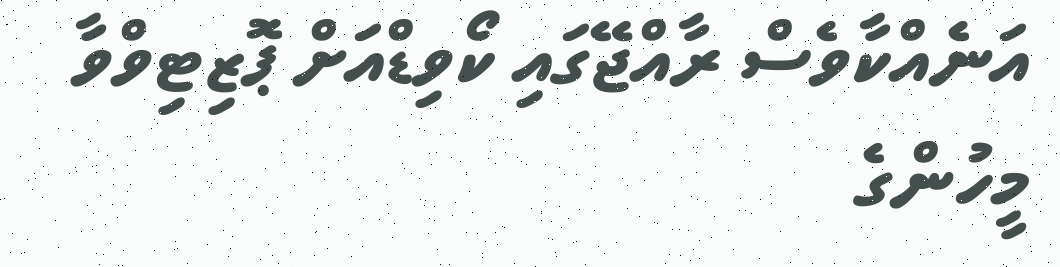އަނެއްކާވެސް ރާއްޖޭގައި ކޯވިޑްއަށް ޕޮޒިޓިވްވާ މީހުންގެ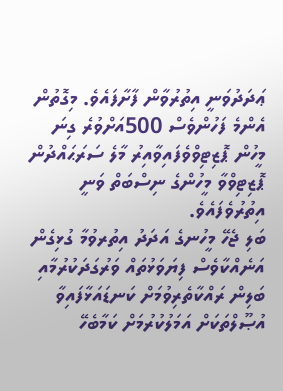ޢަދަދުވަނީ އިތުރުވާން ފާށާފައެވެ. މިގޮތުން އެންމެ ފަހުންވެސް 500އަށްވުރެ ގިނަ މީހުން ޕޮޒިޓިވްވެފައިވާއިރު މާލެ ސަރަޙައްދުން ޕޮޒިޓިވްވާ މީހުންގެ ނިސްބަތް ވަނީ އިތުރުވެފައެވެ.
ބަލި ޖެހޭ މީހުނގެ އަދަދު އިތުރވުމާ ގުޅިގެން އަނެއްކާވެސް ފިޔަވަޅުތައް ވަރުގަދަކުރުމާއި ބަލިން ރައްކާތެރިވުމަށް ކަނޑައަޅާފައިވާ އުޞޫލްތަކަށް އަމަލުކުރުމަށް ކަމާބެހޭ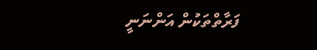ފަރާތްތަކުން އަންނަނީ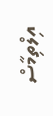އިލްތިމާސް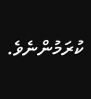ކުރަމުންނެވެ.